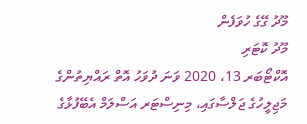މޫދު ގޭގެ ހުވަފެން
މޫދު ކޮޓަރި
އޮކްޓޯބަރ 13، 2020 ވަނަ ދުވަހު އޮތް ރައްޔިތުންގެ މަޖިލީހުގެ ޖަލްސާގައި، މިނިސްޓަރ އަސްލަމް އެބޭފުޅާގެ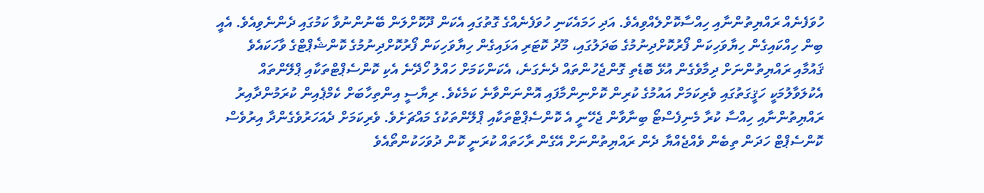ހުވަފެނެއް ރައްޔިތުންނާއި ހިއްސާކޮށްލެއްވިއެވެ. އަދި ހަމައެކަނި ހުވަފެނެއްގެ ގޮތުގައި އެކަން ދޫކޮށްލަން ބޭނުންނުވާ ކަމުގައި ދެންނެވިއެވެ. އެއީ ބިން ހިއްކައިގެން ހިޔާވަހިކަން ފޯރުކޮށްދިނުމުގެ ބަދަލުގައި، މޫދު ކޮޓަރި އަޅައިގެން ހިޔާވަހިކަން ފޯރުކޮށްދިނުމުގެ ކޮންޝެޕްޓްގެ ވާހަކައެވެ
ޤައުމާއި ރައްޔިތުންނަށް ދިމާވެގެން އުޅޭ ބޮޑެތި ގޮންޖެހުންތައް ދެނެގަނެ، އެކަންކަމަށް ހައްލު ހޯދޭނެ އެކި ކޮންސެޕްޓްތަކާއި ޕްލޭންތައް އެކުލަވާލުމަކީ ހަޤީގަތުގައި ވެރިކަމަށް އައުމުގެ ކުރިން ކޮށްނިންމާފައި އޮންނަންވާނެ ކަމެކެވެ. ރިޔާސީ އިންތިހާބަށް ކެމްޕެއިން ކުރަމުންދާއިރު ރައްޔިތުންނާއި ހިއްސާ ކުރާ މެނިފެސްޓޯ ބިނާވާން ޖެހޭނީ އެ ކޮންސެޕްޓްތަކާއި ޕްލޭންތަކުގެ މައްޗަށެވެ. ވެރިކަމަށް ދެއަހަރުވެގެންދާ އިރުވެސް ކޮންސެޕްޓް ހަދަން ތިބެން ވެއްޖެއްޔާ ދެން ރައްޔިތުންނަށް އޭގެން ރާހަތައް ކުރަނީ ކޮން ދުވަހަކުންތޯއެވެ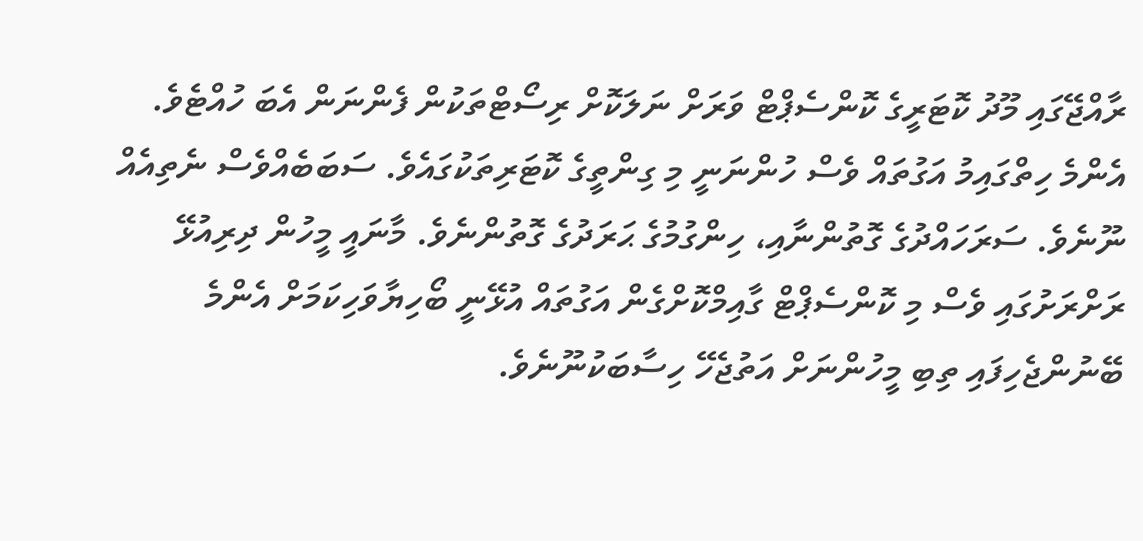ރާއްޖޭގައި މޫދު ކޮޓަރީގެ ކޮންސެޕްޓް ވަރަށް ނަލަކޮށް ރިސޯޓްތަކުން ފެންނަން އެބަ ހުއްޓެވެ. އެންމެ ހިތްގައިމު އަގުތައް ވެސް ހުންނަނީ މި ގިންތީގެ ކޮޓަރިތަކުގައެވެ. ސަބަބެއްވެސް ނެތިއެއް ނޫނެވެ. ސަރަހައްދުގެ ގޮތުންނާއި، ހިންގުމުގެ ޙަރަދުގެ ގޮތުންނެވެ. މާނައީ މީހުން ދިރިއުޅޭ ރަށްރަށުގައި ވެސް މި ކޮންސެޕްޓް ގާއިމްކޮށްގެން އަގުތައް އުޅޭނީ ބޯހިޔާވަހިކަމަށް އެންމެ ބޭނުންޖެހިފައި ތިބި މީހުންނަށް އަތުޖެހޭ ހިސާބަކުނޫނެވެ.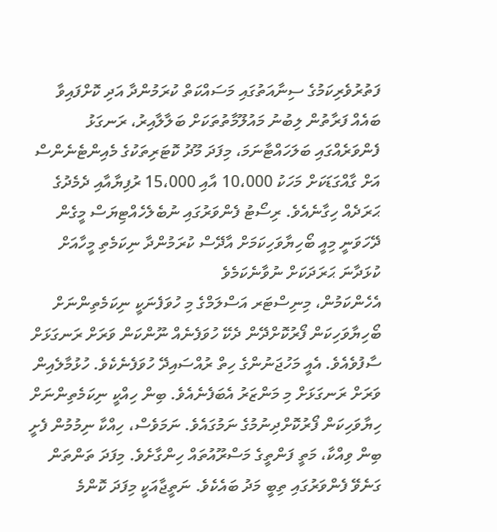ފަތުރުވެރިކަމުގެ ސިނާއަތުގައި މަސައްކަތް ކުރަމުންދާ އަދި ކޮށްފައިވާ ބައެއް ފަރާތުން ލިބުނު މައުލޫމާތުތަކަށް ބަލާލާއިރު، ރަނގަޅު ފެންވަރެއްގައި ބަލަހައްޓާނަމަ، މިފަދަ މޫދު ކޮޓަރިތަކުގެ މެއިންޓެނެންސް އަށް ގާއްގަޑަކަށް މަހަކު 10،000 އާއި 15،000 ރުފިޔާއާއި ދެމެދުގެ ޙަރަދެއް ހިގާނެއެވެ. ރިސޯޓު ފެންވަރުގައި ނުބެލެހެއްޓިޔަސް މީގެން ދޭހަވަނީ މިއީ ބޯހިޔާވަހިކަމަށް އާދޭސް ކުރަމުންދާ ނިކަމެތި މީހާއަށް ކުޅަދާނަ ޙަރަދަކަށް ނުވާނެކަމެވެ
އެހެންކަމުން، މިނިސްޓަރ އަސްލަމްގެ މި ހުވަފެނަކީ ނިކަމެތިންނަށް ބޯހިޔާވަހިކަން ފޯރުކޮށްދޭން ދެކޭ ހުވަފެނެއް ނޫންކަން ވަރަށް ރަނގަޅަށް ސާފުވެއެވެ. އެއީ މަހުޖަނުންގެ ހިތް ރުއްސައިދޭ ހުވަފެނެކެވެ. ހުޅުމާލެއިން ވަރަށް ރަނގަޅަށް މި މަންޒަރު އެބަފެނެއެވެ. ބިން ހިއްކީ ނިކަމެތިންނަށް ހިޔާވަހިކަން ފޯރުކޮށްދިނުމުގެ ނަމުގައެވެ. ނަމަވެސް، ހިއްކާ ނިމުމުން ފެށީ ބިން ވިއްކާ، މަތީ ފަންތީގެ މަސްރޫއުތައް ހިންގާށެވެ. މިފަދަ ތަންތަން ގަނެވޭ ފެންވަރުގައި ތިބީ މަދު ބައެކެވެ. ނަތީޖާއަކީ މިފަދަ ކޮންމެ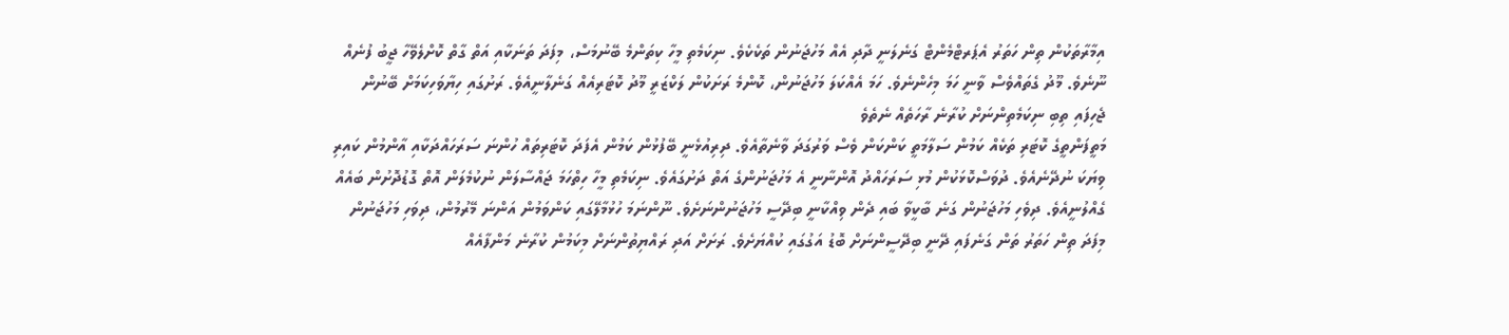އިމާރާތަކުން ތިން ހަތަރު އެޕަރޓްމެންޓް ގަނެލަނީ ދާދި އެއް މަހުޖަނުން ތަކެކެވެ. ނިކަމެތި މީހާ ކިތަންމެ ބޭނުމަސް، މިފަދަ ތަނަކާއި އަތް ގާތް ކޮށްލެވޭހާ ޖީބު ފުނެއް ނޫނެވެ. މޫދު ގެތައްވެސް ވާނީ ހަމަ މިހެންނެވެ. ހަމަ އެއްކަލަ މަހުޖަނުން، ކޮންމެ ރަށަކުން ލަކްޒަރީ މޫދު ކޮޓަރިއެއް ގަނެލާނީއެވެ. ރަށުގައި ހިޔާވަހިކަމަށް ބޭނުން ޖެހިފައި ތިބި ނިކަމެތިންނަށް ކުރާނެ ރާހަތެއް ނެތެވެ
މަތީފަންތީގެ ކޮޓަރި ތަކެއް ކަމުން ސަލާމަތީ ކަންކަން ވެސް ވަރުގަދަ ވާނެތާއެވެ. ދިރިއުޅެނީ ބޭފުޅުން ކަމުން އެފަދަ ކޮޓަރިތައް ހުންނަ ސަރަހައްދަކާއި އާންމުން ކައިރި ވިޔަކަ ނުދޭނެއެވެ. ދުވަސްކޮޅަކުން މުޅި ސަރަހައްދު އޮންނާނީ އެ މަހުޖަނުންގެ އަތް ދަށުގައެވެ. ނިކަމެތި މީހާ ހިތްހަމަ ޖައްސާލަން ނުކުމެލަން އޮތް ގޮޑުދޮށުން ބައެއް ގެއްލުނީއެވެ. ދިވެހި މަހުޖަނުން ގަނެ ބާކީވާ ބައި ދެން ވިއްކާނީ ބިދޭސީ މަހުޖަނުންނަށެވެ. ނޫންނަމަ ހުޅުމާލޭގައި ކަންވަމުން އަންނަ މޭރުމުން، ދިވަހި މަހުޖަނުން މިފަދަ ތިން ހަތަރު ތަން ގަނެފައި ދޭނީ ބިދޭސީންނަށް ބޮޑު އަގުގައި ކުއްޔަށެވެ. ރަށަށް އަދި ރައްޔިތުންނަށް މިކަމުން ކުރާނެ މަންފާއެއް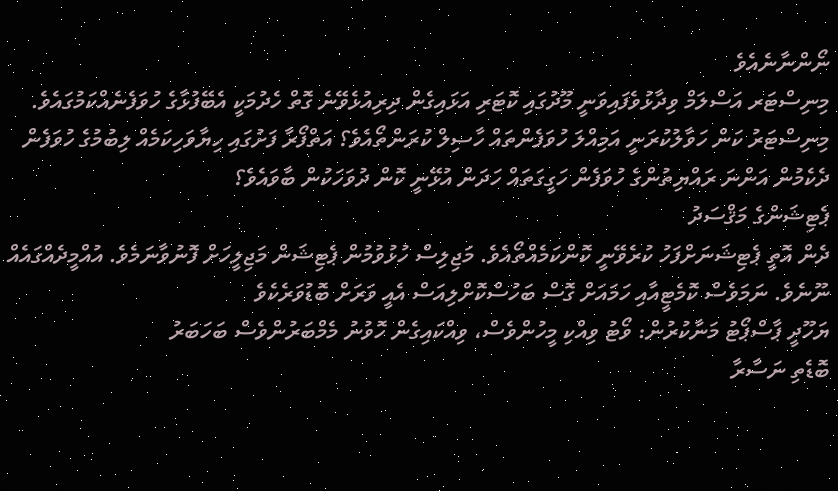ނޯންނާނެއެވެ
މިނިސްޓަރ އަސްލަމް ވިދާޅުވެފައިވަނީ މޫދުގައި ކޮޓަރި އަޅައިގެން ދިރިއުޅެވޭނެ ގޮތް ހެދުމަކީ އެބޭފުޅާގެ ހުވަފެނެއްކަމުގައެވެ. މިނިސްޓަރު ކަން ހަވާލުކުރަނީ އަމިއްލަ ހުވަފެންތައް ހާސިލް ކުރަންތޯއެވެ؟ އަތްފޯރާ ފަށުގައި ހިޔާވަހިކަމެއް ލިބުމުގެ ހުވަފެން ދެކެމުން އަންނަ ރައްޔިތުންގެ ހުވަފެން ހަގީގަތައް ހަދަން އުޅޭނީ ކޮން ދުވަހަކުން ބާވައެވެ؟
ޕެޓިޝަންގެ މަޤްސަދު
ދެން އޮތީ ޕެޓިޝަނަށްފަހު ކުރެވޭނީ ކޮންކަމެއްތޯއެވެ. މަޖިލިސް ހުޅުވުމުން ޕެޓިޝަން މަޖިލީހަށް ފޮނުވާނަމެވެ. އުއްމީދެއްގައެއް ނޫނެވެ. ނަމަވެސް ކޮމެޓީއާއި ހަމައަށް ގޮސް ބަހުސްކޮށްލިއަސް އެއީ ވަރަށް ބޮޑުވަރެކެވެ
ޔަހޫދީ ޕާސްޕޯޓު މަނާކުރުން: ވޯޓު ވިއްކި މީހުންވެސް، ވިއްކައިގެން ހޮވުނު މެމްބަރުންވެސް ބަހަބަރު
ބޮޑެތި ނަސާރާ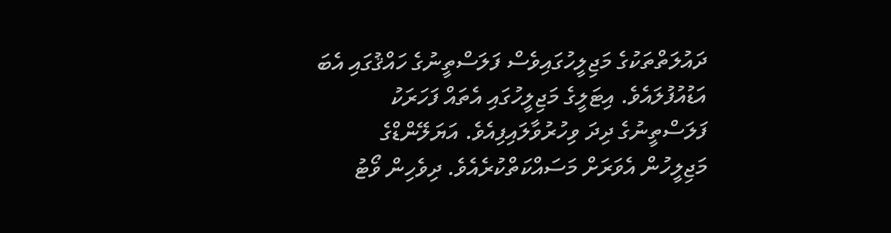ދައުލަތްތަކުގެ މަޖިލީހުގައިވެސް ފަލަސްތީނުގެ ހައްޤުގައި އެބަ އަޑުއުފުލައެވެ. އިޓަލީގެ މަޖިލީހުގައި އެތައް ފަހަރަކު ފަލަސްތީނުގެ ދިދަ ވިހުރުވާލައިފިއެވެ. އަޔަލޭންޑްގެ މަޖިލީހުން އެވަރަށް މަސައްކަތްކުރެއެވެ. ދިވެހިން ވޯޓު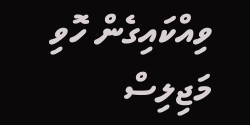ވިއްކައިގެން ހޮވި މަޖިލިސް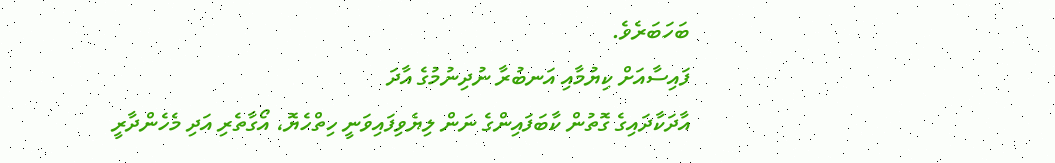ބަހަބަރެވެ.
ފައިސާއަށް ކިޔުމާއި އަނބުރާ ނުދިނުމުގެ އާދަ
އާދަކާދައިގެ ގޮތުން ކާބަފައިންގެ ނަން ލިޔެވިފައިވަނީ ހިތްހެޔޮ، އޯގާތެރި އަދި މެހެންދާރީ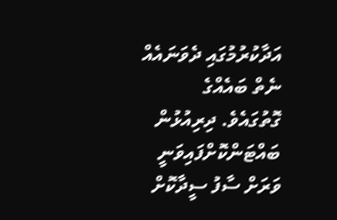އަދާކުރުމުގައި ދެވަނައެއް ނެތް ބައެއްގެ ގޮތުގައެވެ. ދިރިއުޅުން ބައްޓަންކޮށްފައިވަނީ ވަރަށް ސާފު ސީދާކޮށް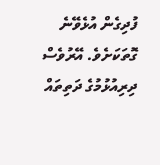ފުދިގެން އުޅެވޭނެ ގޮތަކަށެވެ. އޭރުވެސް ދިރިއުޅުމުގެ ދަތިތައް